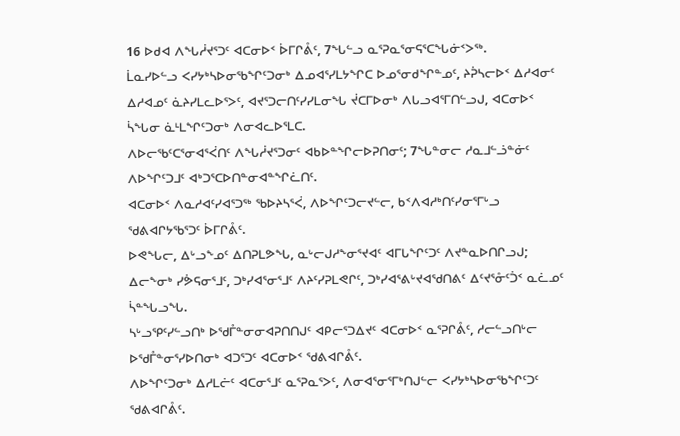16 ᐅᑯᐊ ᐱᖓᓲᔪᕐᑐᑦ ᐊᑕᓂᐅᑉ ᐆᒥᒋᕔᑦ, 7ᖓᓪᓗ ᓇᕐᕈᓇᕐᓂᕋᕐᑕᖓᓃᑉᐳᖅ.
ᒫᓇᓯᐅᓪᓗ ᐸᓯᔭᒃᓴᐅᓂᖃᖏᑦᑐᓂᒃ ᐃᓄᐊᕐᓯᒪᔭᖏᑕ ᐅᓄᕐᓂᑯᖏᓐᓄᑦ, ᔨᕉᓴᓕᐅᑉ ᐃᓱᐊᓂᑦ ᐃᓱᐊᓄᑦ ᓈᔨᓯᒪᓚᐅᕐᐳᑦ, ᐊᔪᕐᑐᓕᑎᑦᓯᓯᒪᓂᖓ ᔫᑕᒥᐅᓂᒃ ᐱᒐᓗᐊᕐᒥᑎᓪᓗᒍ, ᐊᑕᓂᐅᑉ ᓵᖓᓂ ᓈᒻᒪᖏᑦᑐᓂᒃ ᐱᓂᐊᓚᐅᕐᒪᑕ.
ᐱᐅᓕᖃᑦᑕᕐᓂᐊᕐᐹᑎᑦ ᐱᖓᓲᔪᕐᑐᓂᑦ ᐊᑲᐅᓐᖏᓕᐅᕈᑎᓂᑦ; 7ᖓᓐᓂᓕ ᓱᓇᒧᓪᓘᓐᓃᑦ ᐱᐅᖏᑦᑐᒧᑦ ᐊᒃᑐᕐᑕᐅᑎᓐᓂᐊᓐᖏᓛᑎᑦ.
ᐊᑕᓂᐅᑉ ᐱᓇᓱᐊᑦᓯᐊᕐᑐᖅ ᖃᐅᔨᓴᕐᐹ, ᐱᐅᖏᑦᑐᓕᔪᓪᓕ, ᑲᑉᐱᐊᓱᒃᑎᑦᓯᓂᕐᒥᒡᓗ ᖁᕕᐊᒋᔭᖃᕐᑐᑦ ᐆᒥᒋᕔᑦ.
ᐅᕙᖓᓕ, ᐃᒡᓗᖕᓄᑦ ᐃᑎᕈᒪᕗᖓ, ᓇᒡᓕᒍᓱᖕᓂᕐᔪᐊᑦ ᐊᒥᒐᖏᑦᑐᑦ ᐱᔪᓐᓇᐅᑎᒋᓗᒍ; ᐃᓕᖕᓂᒃ ᓯᕘᕋᓂᕐᒧᑦ, ᑐᒃᓯᐊᕐᓂᕐᒧᑦ ᐱᔨᑦᓯᕈᒪᕙᒋᑦ, ᑐᒃᓯᐊᕐᕕᒡᔪᐊᖁᑎᕕᑦ ᐃᑦᔪᕐᓁᑦᑑᑉ ᓇᓛᓄᑦ ᓵᓐᖓᓗᖓ.
ᓴᒡᓗᕿᑦᓯᓪᓗᑎᒃ ᐅᖁᒤᓐᓂᓂᐊᕈᑎᑎᒍᑦ ᐊᑭᓕᕐᑐᐃᔪᑦ ᐊᑕᓂᐅᑉ ᓇᕐᕈᒋᕔᑦ, ᓱᓕᓪᓗᑎᒡᓕ ᐅᖁᒤᓐᓂᕐᓯᐅᑎᓂᒃ ᐊᑐᕐᑐᑦ ᐊᑕᓂᐅᑉ ᖁᕕᐊᒋᕔᑦ.
ᐱᐅᖏᑦᑐᓂᒃ ᐃᓱᒪᓖᑦ ᐊᑕᓂᕐᒧᑦ ᓇᕐᕈᓇᕐᐳᑦ, ᐱᓂᐊᕐᓂᕐᒥᒃᑎᒍᓪᓕ ᐸᓯᔭᒃᓴᐅᓂᖃᖏᑦᑐᑦ ᖁᕕᐊᒋᕔᑦ.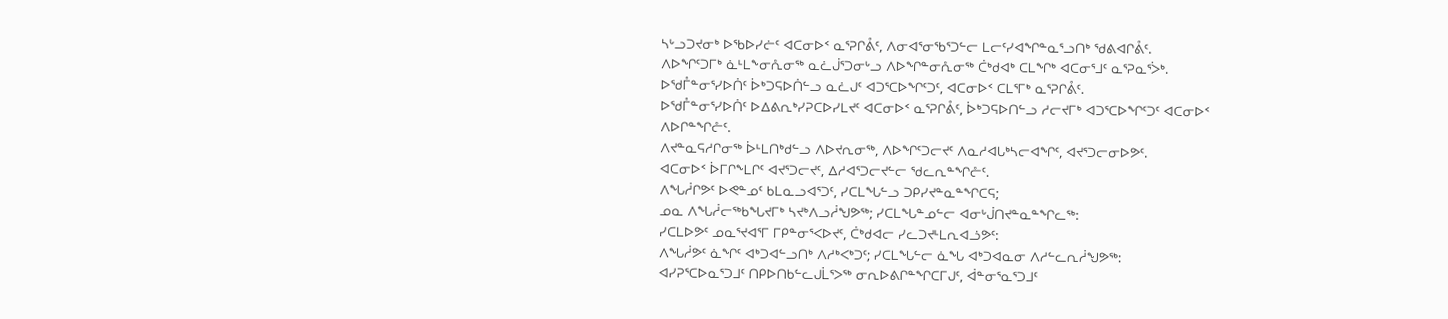ᓴᒡᓗᑐᔪᓂᒃ ᐅᖃᐅᓯᓖᑦ ᐊᑕᓂᐅᑉ ᓇᕐᕈᒋᕔᑦ, ᐱᓂᐊᕐᓂᖃᕐᑐᓪᓕ ᒪᓕᑦᓯᐊᖏᓐᓇᕐᓗᑎᒃ ᖁᕕᐊᒋᕔᑦ.
ᐱᐅᖏᑦᑐᒥᒃ ᓈᒻᒪᖕᓂᕅᓂᖅ ᓇᓛᒎᕐᑐᓂᒡᓗ ᐱᐅᖏᓐᓂᕅᓂᖅ ᑖᒃᑯᐊᒃ ᑕᒪᖏᒃ ᐊᑕᓂᕐᒧᑦ ᓇᕐᕈᓇᕐᐴᒃ.
ᐅᖁᒤᓐᓂᕐᓯᐅᑏᑦ ᐆᒃᑐᕋᐅᑏᓪᓗ ᓇᓛᒍᑦ ᐊᑐᕐᑕᐅᖏᑦᑐᑦ, ᐊᑕᓂᐅᑉ ᑕᒪᕐᒥᒃ ᓇᕐᕈᒋᕔᑦ.
ᐅᖁᒤᓐᓂᕐᓯᐅᑏᑦ ᐅᐃᕕᕆᒃᓯᕈᑕᐅᓯᒪᔪᑦ ᐊᑕᓂᐅᑉ ᓇᕐᕈᒋᕔᑦ, ᐆᒃᑐᕋᐅᑎᓪᓗ ᓱᓕᔪᒥᒃ ᐊᑐᕐᑕᐅᖏᑦᑐᑦ ᐊᑕᓂᐅᑉ ᐱᐅᒋᓐᖏᓔᑦ.
ᐱᔪᓐᓇᕋᓱᒋᓂᖅ ᐆᒻᒪᑎᒃᑯᓪᓗ ᐱᐅᔪᕆᓂᖅ, ᐱᐅᖏᑦᑐᓕᔪᑦ ᐱᓇᓱᐊᒐᒃᓴᓕᐊᖏᑦ, ᐊᔪᕐᑐᓕᓂᐅᕗᑦ.
ᐊᑕᓂᐅᑉ ᐆᒥᒋᖕᒪᒋᑦ ᐊᔪᕐᑐᓕᔪᑦ, ᐃᓱᐊᕐᑐᓕᔪᓪᓕ ᖁᓚᕆᓐᖏᓔᑦ.
ᐱᖓᓲᒋᕗᑦ ᐅᕙᓐᓄᑦ ᑲᒪᓇᓗᐊᕐᑐᑦ, ᓯᑕᒪᖓᓪᓗ ᑐᑭᓯᔪᓐᓇᓐᖏᑕᕋ;
ᓄᓇ ᐱᖓᓲᓕᖅᑲᖓᔪᒥᒃ ᓴᔪᒃᐱᓗᓲᖑᕗᖅ; ᓯᑕᒪᖓᓐᓄᓪᓕ ᐊᓂᒡᒎᑎᔪᓐᓇᓐᖏᓚᖅ:
ᓯᑕᒪᐅᕗᑦ ᓄᓇᕐᔪᐊᕐᒥ ᒥᑭᓐᓂᕐᐸᐅᔪᑦ, ᑖᒃᑯᐊᓕ ᓯᓚᑐᔪᒻᒪᕆᐊᓘᕗᑦ:
ᐱᖓᓲᕗᑦ ᓈᖏᑦ ᐊᒃᑐᐊᓪᓗᑎᒃ ᐱᓱᒃᐸᒃᑐᑦ; ᓯᑕᒪᖓᓪᓕ ᓈᖓ ᐊᒃᑐᐊᓇᓂ ᐱᓱᓪᓚᕆᓲᖑᕗᖅ:
ᐊᓯᕈᕐᑕᐅᓇᕐᑐᒧᑦ ᑎᑭᐅᑎᑲᓪᓚᒍᒫᕐᐳᖅ ᓂᕆᐅᕕᒋᓐᖏᑕᒥᒍᑦ, ᐋᓐᓂᕐᓇᕐᑐᒧᑦ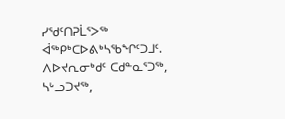ᓯᖁᑦᑎᕈᒫᕐᐳᖅ ᐋᖅᑭᒃᑕᐅᕕᒃᓴᖃᖏᑦᑐᒧᑦ.
ᐱᐅᔪᕆᓂᒃᑯᑦ ᑕᑯᓐᓇᕐᑐᖅ, ᓴᒡᓗᑐᔪᖅ,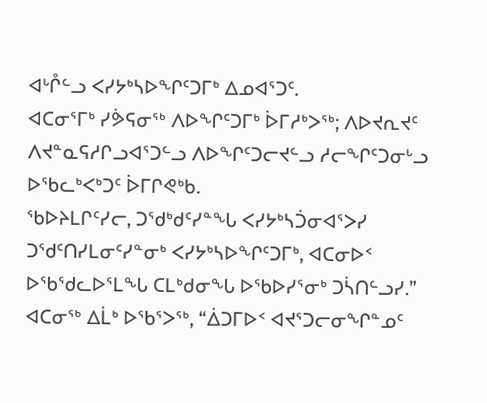ᐊᒡᒊᓪᓗ ᐸᓯᔭᒃᓴᐅᖏᑦᑐᒥᒃ ᐃᓄᐊᕐᑐᑦ.
ᐊᑕᓂᕐᒥᒃ ᓯᕘᕋᓂᖅ ᐱᐅᖏᑦᑐᒥᒃ ᐆᒥᓱᒃᐳᖅ; ᐱᐅᔪᕆᔪᑦ ᐱᔪᓐᓇᕋᓱᒋᓗᐊᕐᑐᓪᓗ ᐱᐅᖏᑦᑐᓕᔪᓪᓗ ᓱᓕᖏᑦᑐᓂᒡᓗ ᐅᖃᓚᒃᐸᒃᑐᑦ ᐆᒥᒋᕙᒃᑲ.
ᖃᐅᔨᒪᒋᑦᓯᓕ, ᑐᖁᒃᑯᑦᓯᓐᖓ ᐸᓯᔭᒃᓴᑑᓂᐊᕐᐳᓯ ᑐᖁᑦᑎᓯᒪᓂᑦᓯᓐᓂᒃ ᐸᓯᔭᒃᓴᐅᖏᑦᑐᒥᒃ, ᐊᑕᓂᐅᑉ ᐅᖃᖁᓚᐅᕐᒪᖓ ᑕᒪᒃᑯᓂᖓ ᐅᖃᐅᓯᕐᓂᒃ ᑐᓵᑎᓪᓗᓯ.”
ᐊᑕᓂᖅ ᐃᒫᒃ ᐅᖃᕐᐳᖅ, “ᐄᑐᒥᐅᑉ ᐊᔪᕐᑐᓕᓂᖏᓐᓄᑦ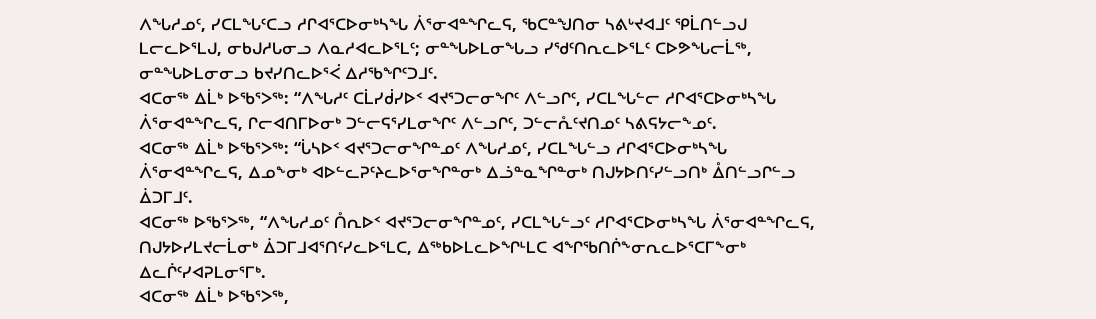ᐱᖓᓱᓄᑦ, ᓯᑕᒪᖓᑦᑕᓗ ᓱᒋᐊᕐᑕᐅᓂᒃᓴᖓ ᐲᕐᓂᐊᓐᖏᓚᕋ, ᖃᑕᓐᖑᑎᓂ ᓴᕕᒡᔪᐊᒧᑦ ᕿᒫᑎᓪᓗᒍ ᒪᓕᓚᐅᕐᒪᒍ, ᓂᑲᒍᓱᒐᓂᓗ ᐱᓇᓱᐊᓚᐅᕐᒪᑦ; ᓂᓐᖓᐅᒪᓂᖓᓗ ᓯᖁᑦᑎᕆᓚᐅᕐᒪᑦ ᑕᐅᕗᖓᓕᒫᖅ, ᓂᓐᖓᐅᒪᓂᓂᓗ ᑲᔪᓯᑎᓚᐅᕐᐹ ᐃᓱᖃᖏᑦᑐᒧᑦ.
ᐊᑕᓂᖅ ᐃᒫᒃ ᐅᖃᕐᐳᖅ: “ᐱᖓᓱᑦ ᑕᒫᓯᑰᓯᐅᑉ ᐊᔪᕐᑐᓕᓂᖏᑦ ᐱᓪᓗᒋᑦ, ᓯᑕᒪᖓᓪᓕ ᓱᒋᐊᕐᑕᐅᓂᒃᓴᖓ ᐲᕐᓂᐊᓐᖏᓚᕋ, ᒋᓕᐊᑎᒥᐅᓂᒃ ᑐᓪᓕᕋᕐᓯᒪᓂᖏᑦ ᐱᓪᓗᒋᑦ, ᑐᓪᓕᕅᑦᔪᑎᓄᑦ ᓴᕕᕋᔭᓕᖕᓄᑦ.
ᐊᑕᓂᖅ ᐃᒫᒃ ᐅᖃᕐᐳᖅ: “ᒑᓴᐅᑉ ᐊᔪᕐᑐᓕᓂᖏᓐᓄᑦ ᐱᖓᓱᓄᑦ, ᓯᑕᒪᖓᓪᓗ ᓱᒋᐊᕐᑕᐅᓂᒃᓴᖓ ᐲᕐᓂᐊᓐᖏᓚᕋ, ᐃᓄᖕᓂᒃ ᐊᐅᓪᓚᕈᑦᔨᓚᐅᕐᓂᖏᓐᓂᒃ ᐃᓘᓐᓇᖏᓐᓂᒃ ᑎᒍᔭᐅᑎᑦᓯᓪᓗᑎᒃ ᐂᑎᓪᓗᒋᓪᓗ ᐄᑐᒥᒧᑦ.
ᐊᑕᓂᖅ ᐅᖃᕐᐳᖅ, “ᐱᖓᓱᓄᑦ ᑍᕆᐅᑉ ᐊᔪᕐᑐᓕᓂᖏᓐᓄᑦ, ᓯᑕᒪᖓᓪᓗᑦ ᓱᒋᐊᕐᑕᐅᓂᒃᓴᖓ ᐲᕐᓂᐊᓐᖏᓚᕋ, ᑎᒍᔭᐅᓯᒪᔪᓕᒫᓂᒃ ᐄᑐᒥᒧᐊᕐᑎᑦᓯᓚᐅᕐᒪᑕ, ᐃᖅᑲᐅᒪᓚᐅᖏᒻᒪᑕ ᐊᖏᖃᑎᒌᖕᓂᕆᓚᐅᕐᑕᒥᖕᓂᒃ ᐃᓚᒌᑦᓯᐊᕈᒪᓂᕐᒥᒃ.
ᐊᑕᓂᖅ ᐃᒫᒃ ᐅᖃᕐᐳᖅ,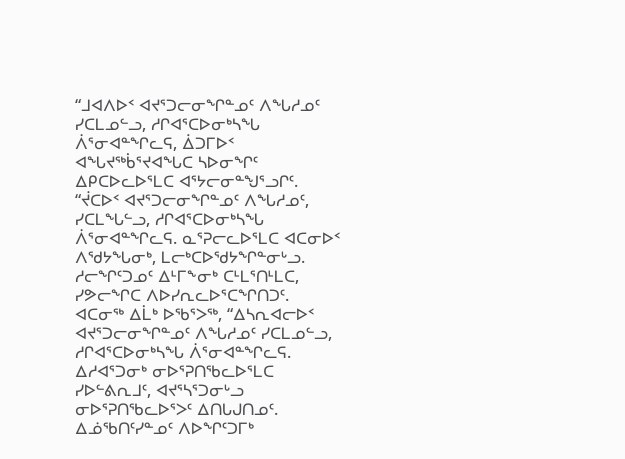“ᒧᐊᐱᐅᑉ ᐊᔪᕐᑐᓕᓂᖏᓐᓄᑦ ᐱᖓᓱᓄᑦ ᓯᑕᒪᓄᓪᓗ, ᓱᒋᐊᕐᑕᐅᓂᒃᓴᖓ ᐲᕐᓂᐊᓐᖏᓚᕋ, ᐄᑐᒥᐅᑉ ᐊᖓᔪᖅᑳᕐᔪᐊᖓᑕ ᓴᐅᓂᖏᑦ ᐃᑭᑕᐅᓚᐅᕐᒪᑕ ᐊᕐᔭᓕᓂᓐᖑᕐᓗᒋᑦ.
“ᔫᑕᐅᑉ ᐊᔪᕐᑐᓕᓂᖏᓐᓄᑦ ᐱᖓᓱᓄᑦ, ᓯᑕᒪᖓᓪᓗ, ᓱᒋᐊᕐᑕᐅᓂᒃᓴᖓ ᐲᕐᓂᐊᓐᖏᓚᕋ. ᓇᕐᕈᓕᓚᐅᕐᒪᑕ ᐊᑕᓂᐅᑉ ᐱᖁᔭᖓᓂᒃ, ᒪᓕᒃᑕᐅᖁᔭᖏᓐᓂᒡᓗ. ᓱᓕᖏᑦᑐᓄᑦ ᐃᒻᒥᖕᓂᒃ ᑕᒻᒪᕐᑎᒻᒪᑕ, ᓯᕗᓕᖏᑕ ᐱᐅᓯᕆᓚᐅᕐᑕᖏᑎᑐᑦ.
ᐊᑕᓂᖅ ᐃᒫᒃ ᐅᖃᕐᐳᖅ, “ᐃᓴᕆᐊᓕᐅᑉ ᐊᔪᕐᑐᓕᓂᖏᓐᓄᑦ ᐱᖓᓱᓄᑦ ᓯᑕᒪᓄᓪᓗ, ᓱᒋᐊᕐᑕᐅᓂᒃᓴᖓ ᐲᕐᓂᐊᓐᖏᓚᕋ. ᐃᓱᐊᕐᑐᓂᒃ ᓂᐅᕐᕈᑎᖃᓚᐅᕐᒪᑕ ᓯᐅᓪᕕᕆᒧᑦ, ᐊᔪᕐᓴᕐᑐᓂᒡᓗ ᓂᐅᕐᕈᑎᖃᓚᐅᕐᐳᑦ ᐃᑎᒐᒍᑎᓄᑦ.
ᐃᓅᖃᑎᑦᓯᓐᓄᑦ ᐱᐅᖏᑦᑐᒥᒃ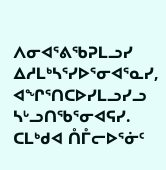ᐱᓂᐊᕐᕕᖃᕈᒪᓗᓯ ᐃᓱᒪᒃᓴᕐᓯᐅᕐᓂᐊᕐᓇᓯ, ᐊᖏᕐᑎᑕᐅᓯᒪᓗᓯᓗ ᓴᒡᓗᑎᖃᕐᓂᐊᕋᓯ. ᑕᒪᒃᑯᐊ ᑍᒤᓕᐅᕐᓃᑦ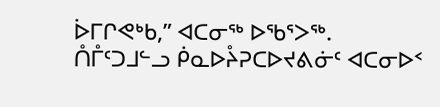ᐆᒥᒋᕙᒃᑲ,” ᐊᑕᓂᖅ ᐅᖃᕐᐳᖅ.
ᑍᒤᑦᑐᒧᓪᓗ ᑮᓇᐅᔧᕈᑕᐅᔪᕕᓃᑦ ᐊᑕᓂᐅᑉ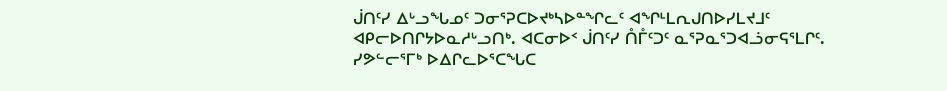ᒎᑎᑦᓯ ᐃᒡᓗᖓᓄᑦ ᑐᓂᕐᕈᑕᐅᔪᒃᓴᐅᓐᖏᓚᑦ ᐊᖏᒻᒪᕆᒍᑎᐅᓯᒪᔪᒧᑦ ᐊᑭᓕᐅᑎᒋᔭᐅᓇᓱᒡᓗᑎᒃ. ᐊᑕᓂᐅᑉ ᒎᑎᑦᓯ ᑍᒤᑦᑐᑦ ᓇᕐᕈᓇᕐᑐᐊᓘᓂᕋᕐᒪᒋᑦ.
ᓯᕗᓪᓕᕐᒥᒃ ᐅᐃᒋᓚᐅᕐᑕᖓᑕ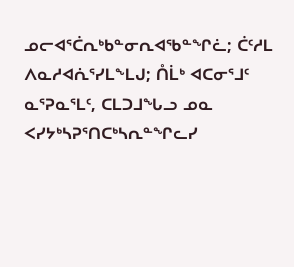ᓄᓕᐊᕐᑖᕆᒃᑲᓐᓂᕆᐊᖃᓐᖏᓛ; ᑖᑦᓱᒪ ᐱᓇᓱᐊᕇᕐᓯᒪᖕᒪᒍ; ᑍᒫᒃ ᐊᑕᓂᕐᒧᑦ ᓇᕐᕈᓇᕐᒪᑦ, ᑕᒪᑐᒧᖓᓗ ᓄᓇ ᐸᓯᔭᒃᓴᕈᕐᑎᑕᒃᓴᕆᓐᖏᓚᓯ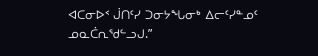ᐊᑕᓂᐅᑉ ᒎᑎᑦᓯ ᑐᓂᔭᖓᓂᒃ ᐃᓕᑦᓯᓐᓄᑦ ᓄᓇᑖᕆᖁᓪᓗᒍ.”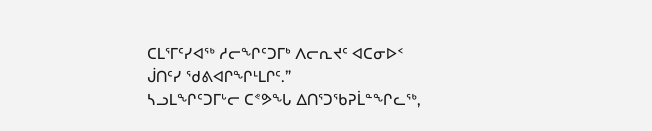ᑕᒪᕐᒥᑦᓯᐊᖅ ᓱᓕᖏᑦᑐᒥᒃ ᐱᓕᕆᔪᑦ ᐊᑕᓂᐅᑉ ᒎᑎᑦᓯ ᖁᕕᐊᒋᖏᒻᒪᒋᑦ.”
ᓴᓗᒪᖏᑦᑐᒥᒡᓕ ᑕᕝᕗᖓ ᐃᑎᕐᑐᖃᕈᒫᓐᖏᓚᖅ,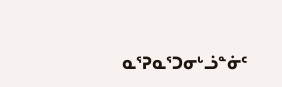ᓇᕐᕈᓇᕐᑐᓂᒡᓘᓐᓃᑦ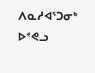ᐱᓇᓱᐊᕐᑐᓂᒃ ᐅᕝᕙᓗ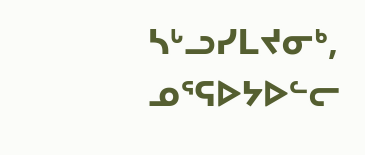ᓴᒡᓗᓯᒪᔪᓂᒃ, ᓄᕐᕋᐅᔭᐅᓪᓕ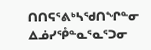ᑎᑎᕋᕐᕕᒃᓴᖁᑎᖏᓐᓂ ᐃᓅᓯᕾᓐᓇᕐᓇᕐᑐᓂ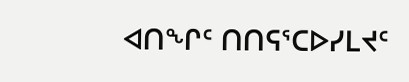ᐊᑎᖏᑦ ᑎᑎᕋᕐᑕᐅᓯᒪᔪᑦ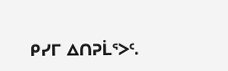ᑭᓯᒥ ᐃᑎᕈᒫᕐᐳᑦ.